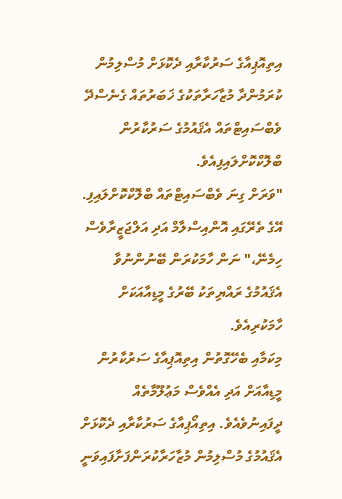އިތިއޮޕިއާގެ ސަރުކާރާއި ދެކޮޅަށް މުސްލިމުން ކުރަމުންދާ މުޒާހަރާތަކުގެ ޚަބަރުތައް ގެނެސްދޭ ވެބްސައިޓްތައް އެޤައުމުގެ ސަރުކާރުން ބްލޮކްކޮށްލައިފިއެވެ.
"ވަރަށް ގިނަ ވެބްސައިޓްތައް ބްލޮކްކޮށްލައިފި. އޭގެ ތެރޭގައި އޮންއިސްލާމް އަދި އަލްޖަޒީރާވެސް ހިމެނޭ،" ނަން ހާމަކުރަން ބޭނުންނުވާ އެޤައުމުގެ ރައްޔިތަކު ބޭރުގެ މީޑިއާއަކަށް ހާމަކުރިއެވެ.
މިކަމާއި ބެހޭގޮތުން އިތިއޮޕިއާގެ ސަރުކާރުން މީޑިއާއަށް އަދި އެއްވެސް މަޢުލޫމާތެއް ދީފައިނުވެއެވެ. އިތިއޯޕިއާގެ ސަރުކާރާއި ދެކޮޅަށް އެޤައުމުގެ މުސްލިމުން މުޒާހަރާކުރަންފަށާފައިވަނީ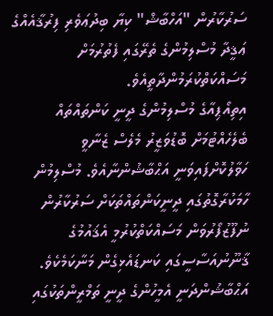ސަރުކާރުން "އަހްބާޝް" ކިޔާ ބިދުޢަވެރި ފިރުޤާއެއްގެ ޢަޤީދާ މުސްލިމުންގެ ތެރޭގައި ފެތުރުމަށް މަސައްކަތްކުރަމުންދާތީއެވެ.
އިތިއޯޕިއާގެ މުސްލިމުންގެ ދީނީ ކަންތައްތައް ބެލެހެއްޓުމަށް ބޮޑުވަޒީރު މެލެސް ޒެނާވީ ހަވާލުކޮށްފައިވަނީ އަޙްބާޝުންނާއެވެ. މުސްލިމުން ހާމަކުރާގޮތުގައި ދީނީކަންތައްތަކަށް ސަރުކާރުން ނުފޫޒުފޯރުވަން މަސައްކަތްކުރުމީ އެޤައުމުގެ ޤާނޫނުއަސާސީގައި ކަނޑައެޅިގެން މަނާކަމެކެވެ.
އަޙްބާޝުންދަނީ އެމީހުންގެ ދީނީ ތަމްރީންތަކުގައި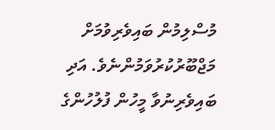މުސްލިމުން ބައިވެރިވުމަށް މަޖްބޫރުކުރުވަމުންނެވެ. އަދި ބައިވެރިނުވާ މީހުން ފުލުހުންގެ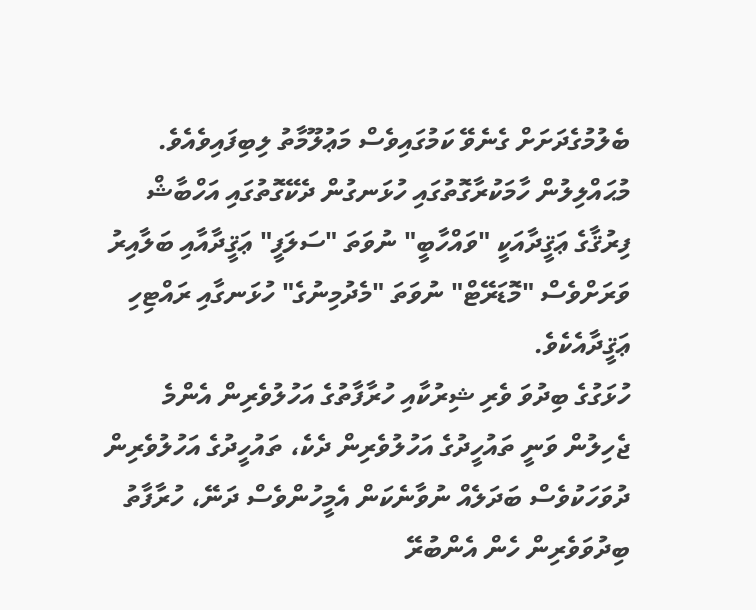ބެލުމުގެދަށަށް ގެނެވޭ ކަމުގައިވެސް މަޢުލޫމާތު ލިބިފައިވެއެވެ.
މުޙައްލިލުން ހާމަކުރާގޮތުގައި ހުޅަނގުން ދެކޭގޮތުގައި އަހްބާޝް ފިރުޤާގެ ޢަޤީދާއަކީ "ވައްހާބީ" ނުވަތަ "ސަލަފީ" ޢަޤީދާއާއި ބަލާއިރު ވަރަށްވެސް "މޮޑަރޭޓް" ނުވަތަ "މެދުމިނުގެ" ހުޅަނގާއި ރައްޓިހި ޢަޤީދާއެކެވެ.
ހުޅަގުގެ ބިދުވަ ވެރި ޝިރުކާއި ހުރާފާތުގެ އަހުލުވެރިން އެންމެ ޖެހިލުން ވަނީ ތައުހީދުގެ އަހުލުވެރިން ދެކެ، ތައުހީދުގެ އަހުލުވެރިން ދުވަހަކުވެސް ބަދަލެއް ނުވާނެކަން އެމީހުންވެސް ދަނޭ، ހުރާފާތު ބިދުވަވެރިން ހެން އެންބުރޭ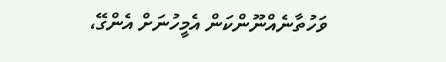ވަހުތާނެއްނޫންކަން އެމީހުނަށް އެންގޭ،